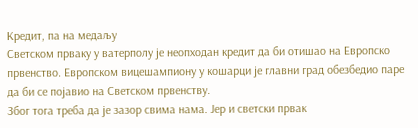Кредит, па на медаљу
Светском прваку у ватерполу је неопходан кредит да би отишао на Европско првенство. Европском вицешампиону у кошарци је главни град обезбедио паре да би се појавио на Светском првенству.
Због тога треба да је зазор свима нама. Јер и светски првак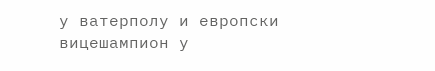у ватерполу и европски вицешампион у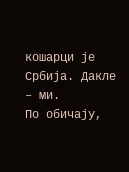кошарци је Србија. Дакле – ми.
По обичају,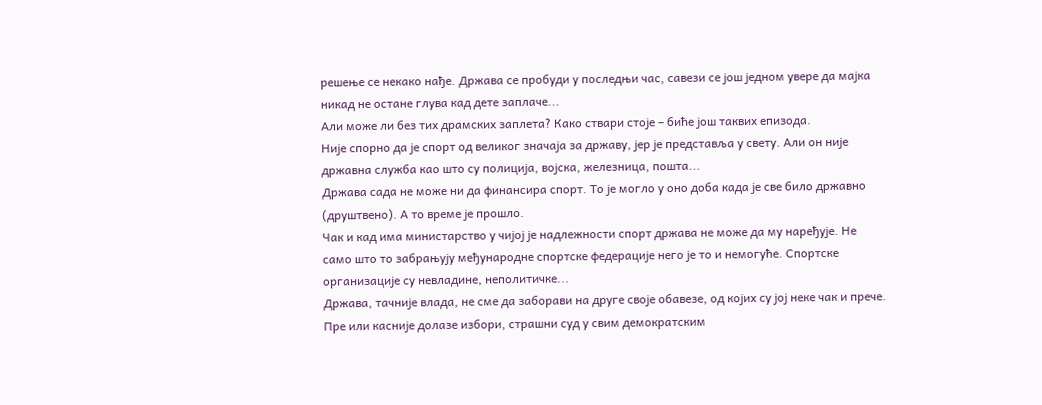решење се некако нађе. Држава се пробуди у последњи час, савези се још једном увере да мајка никад не остане глува кад дете заплаче...
Али може ли без тих драмских заплета? Како ствари стоје – биће још таквих епизода.
Није спорно да је спорт од великог значаја за државу, јер је представља у свету. Али он није државна служба као што су полиција, војска, железница, пошта...
Држава сада не може ни да финансира спорт. То је могло у оно доба када је све било државно (друштвено). А то време је прошло.
Чак и кад има министарство у чијој је надлежности спорт држава не може да му наређује. Не само што то забрањују међународне спортске федерације него је то и немогуће. Спортске организације су невладине, неполитичке...
Држава, тачније влада, не сме да заборави на друге своје обавезе, од којих су јој неке чак и прече.
Пре или касније долазе избори, страшни суд у свим демократским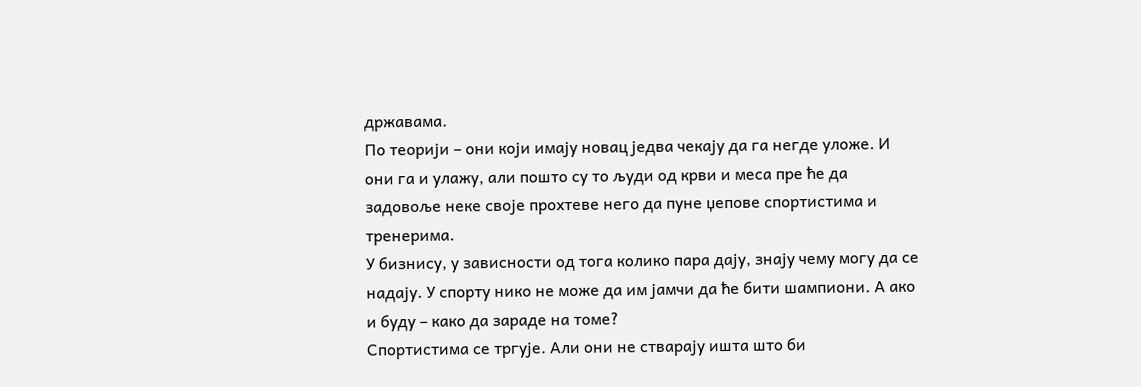државама.
По теорији – они који имају новац једва чекају да га негде уложе. И они га и улажу, али пошто су то људи од крви и меса пре ће да задовоље неке своје прохтеве него да пуне џепове спортистима и тренерима.
У бизнису, у зависности од тога колико пара дају, знају чему могу да се надају. У спорту нико не може да им јамчи да ће бити шампиони. А ако и буду – како да зараде на томе?
Спортистима се тргује. Али они не стварају ишта што би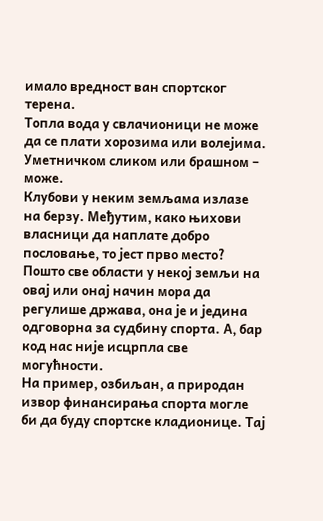имало вредност ван спортског терена.
Топла вода у свлачионици не може да се плати хорозима или волејима. Уметничком сликом или брашном – може.
Клубови у неким земљама излазе на берзу. Међутим, како њихови власници да наплате добро пословање, то јест прво место?
Пошто све области у некој земљи на овај или онај начин мора да регулише држава, она је и једина одговорна за судбину спорта. А, бар код нас није исцрпла све могућности.
На пример, озбиљан, а природан извор финансирања спорта могле би да буду спортске кладионице. Тај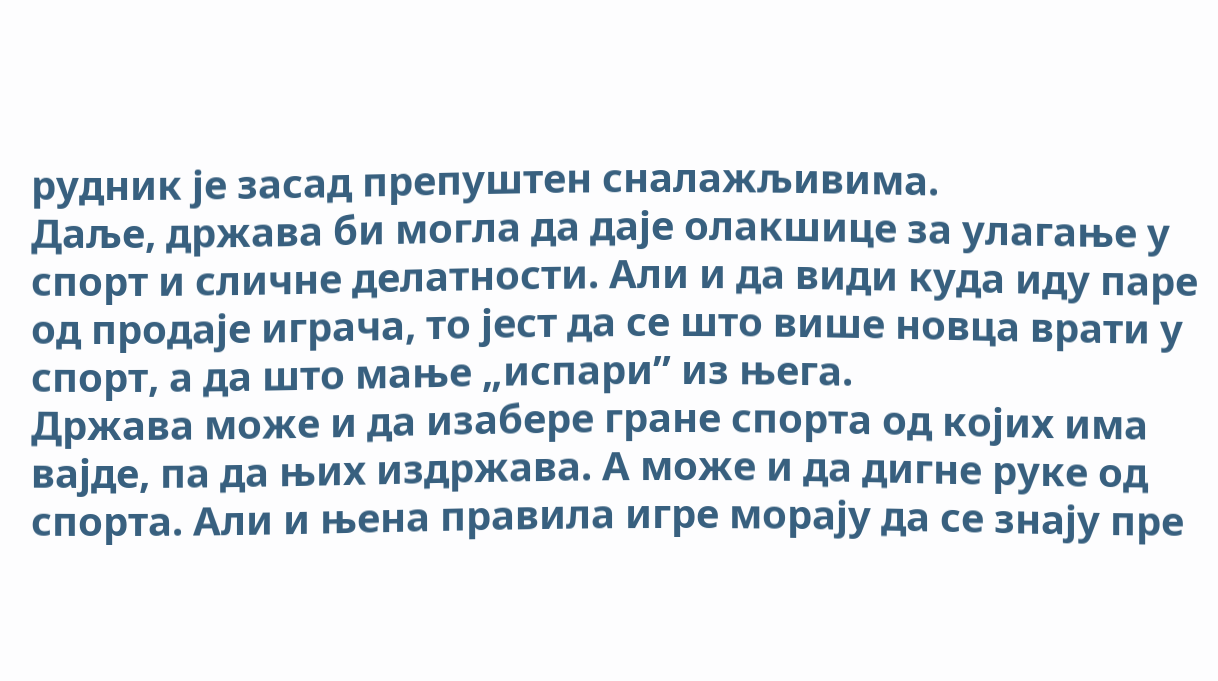рудник је засад препуштен сналажљивима.
Даље, држава би могла да даје олакшице за улагање у спорт и сличне делатности. Али и да види куда иду паре од продаје играча, то јест да се што више новца врати у спорт, а да што мање „испари” из њега.
Држава може и да изабере гране спорта од којих има вајде, па да њих издржава. А може и да дигне руке од спорта. Али и њена правила игре морају да се знају пре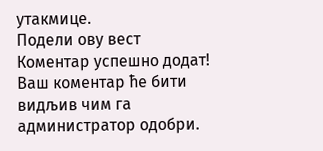утакмице.
Подели ову вест
Комeнтар успeшно додат!
Ваш комeнтар ћe бити видљив чим га администратор одобри.